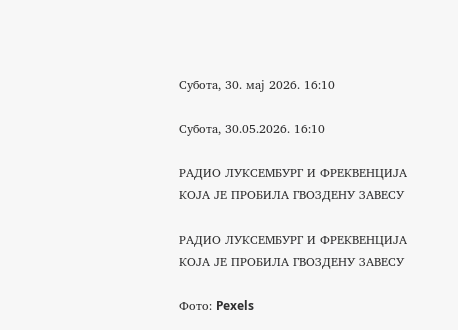Субота, 30. мај 2026. 16:10

Субота, 30.05.2026. 16:10

РАДИО ЛУКСЕМБУРГ И ФРЕКВЕНЦИЈА КОЈА ЈЕ ПРОБИЛА ГВОЗДЕНУ ЗАВЕСУ

РАДИО ЛУКСЕМБУРГ И ФРЕКВЕНЦИЈА КОЈА ЈЕ ПРОБИЛА ГВОЗДЕНУ ЗАВЕСУ

Фото: Pexels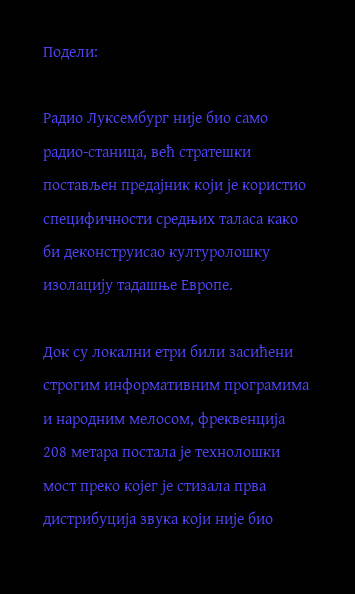Подели:

Радио Луксембург није био само радио-станица, већ стратешки постављен предајник који је користио специфичности средњих таласа како би деконструисао културолошку изолацију тадашње Европе.

Док су локални етри били засићени строгим информативним програмима и народним мелосом, фреквенција 208 метара постала је технолошки мост преко којег је стизала прва дистрибуција звука који није био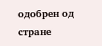одобрен од стране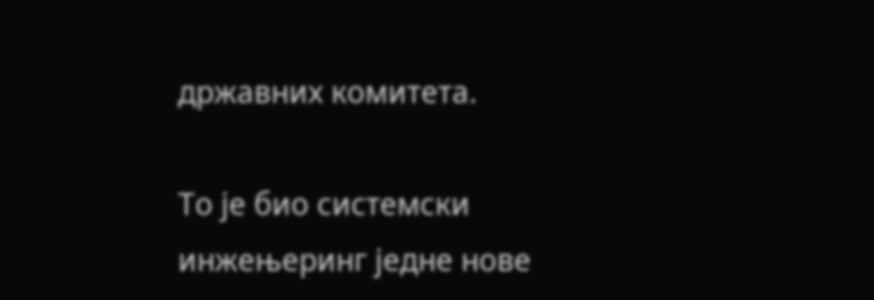државних комитета.

То је био системски инжењеринг једне нове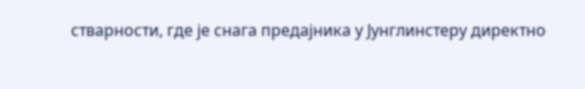стварности, где је снага предајника у Јунглинстеру директно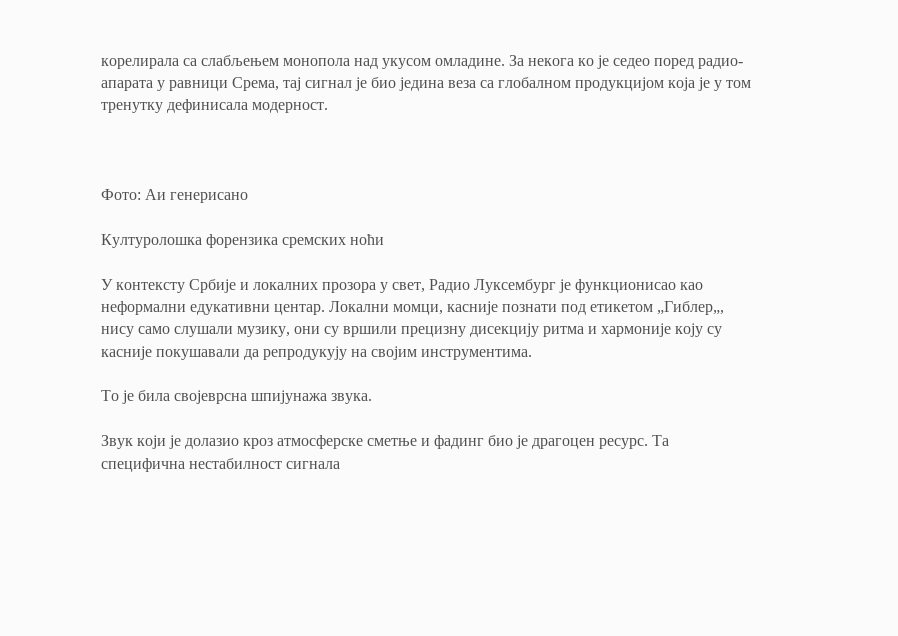корелирала са слабљењем монопола над укусом омладине. За некога ко је седео поред радио-апарата у равници Срема, тај сигнал је био једина веза са глобалном продукцијом која је у том тренутку дефинисала модерност.



Фото: Аи генерисано

Културолошка форензика сремских ноћи

У контексту Србије и локалних прозора у свет, Радио Луксембург је функционисао као неформални едукативни центар. Локални момци, касније познати под етикетом „Гиблер„, нису само слушали музику, они су вршили прецизну дисекцију ритма и хармоније коју су касније покушавали да репродукују на својим инструментима.

То је била својеврсна шпијунажа звука.

Звук који је долазио кроз атмосферске сметње и фадинг био је драгоцен ресурс. Та специфична нестабилност сигнала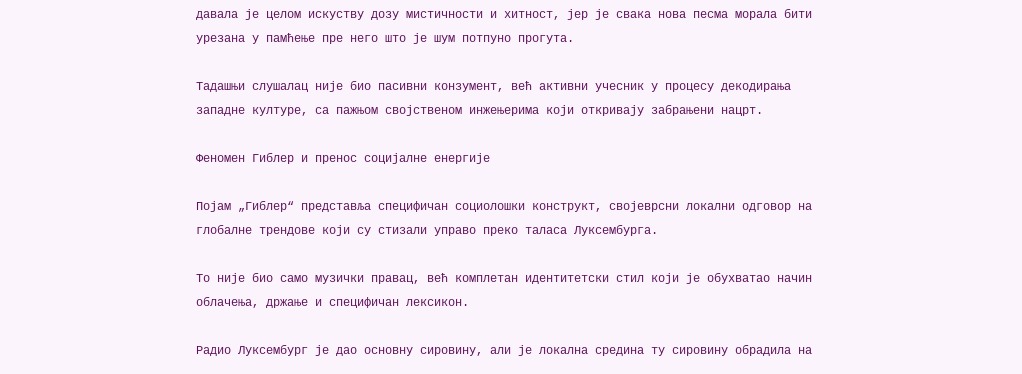давала је целом искуству дозу мистичности и хитност, јер је свака нова песма морала бити урезана у памћење пре него што је шум потпуно прогута.

Тадашњи слушалац није био пасивни конзумент, већ активни учесник у процесу декодирања западне културе, са пажњом својственом инжењерима који откривају забрањени нацрт.

Феномен Гиблер и пренос социјалне енергије

Појам „Гиблер“ представља специфичан социолошки конструкт, својеврсни локални одговор на глобалне трендове који су стизали управо преко таласа Луксембурга.

То није био само музички правац, већ комплетан идентитетски стил који је обухватао начин облачења, држање и специфичан лексикон.

Радио Луксембург је дао основну сировину, али је локална средина ту сировину обрадила на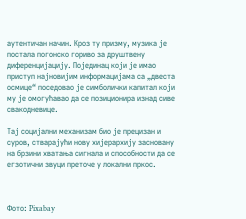аутентичан начин. Кроз ту призму, музика је постала погонско гориво за друштвену диференцијацију. Појединац који је имао приступ најновијим информацијама са „двеста осмице“ поседовао је симболички капитал који му је омогућавао да се позиционира изнад сиве свакодневице.

Тај социјални механизам био је прецизан и суров, стварајући нову хијерархију засновану на брзини хватања сигнала и способности да се егзотични звуци преточе у локални пркос.



Фото: Pixabay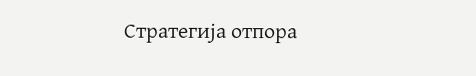Стратегија отпора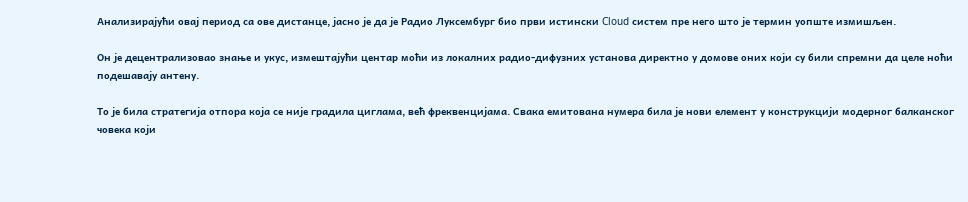Анализирајући овај период са ове дистанце, јасно је да је Радио Луксембург био први истински Cloud систем пре него што је термин уопште измишљен.

Он је децентрализовао знање и укус, измештајући центар моћи из локалних радио-дифузних установа директно у домове оних који су били спремни да целе ноћи подешавају антену.

То је била стратегија отпора која се није градила циглама, већ фреквенцијама. Свака емитована нумера била је нови елемент у конструкцији модерног балканског човека који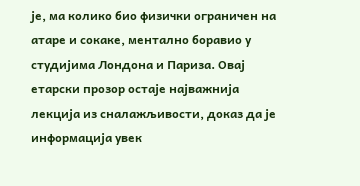је, ма колико био физички ограничен на атаре и сокаке, ментално боравио у студијима Лондона и Париза. Овај етарски прозор остаје најважнија лекција из сналажљивости, доказ да је информација увек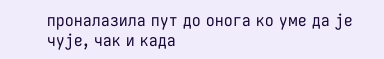проналазила пут до онога ко уме да је чује, чак и када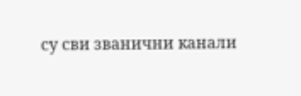су сви званични канали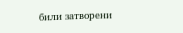били затворени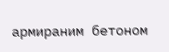армираним бетоном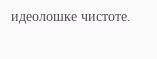идеолошке чистоте.